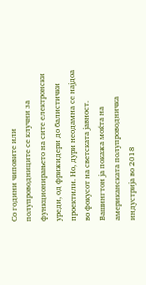Со години чиповите или полупроводниците се клучни за функционирањето на сите електронски уреди, од фрижидери до балистички проектили. Но, дури неодамна се најдоа во фокусот на светската јавност.
Вашингтон ја покажа моќта на американската полупроводничка индустрија во 2018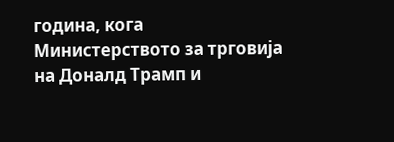година, кога Министерството за трговија на Доналд Трамп и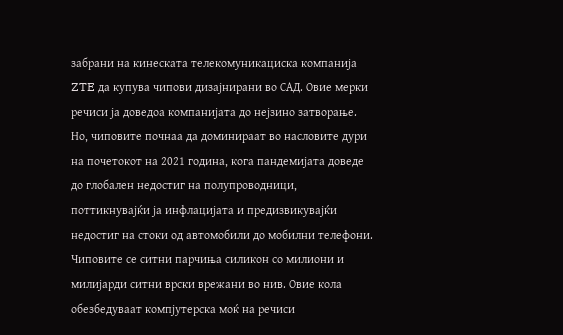забрани на кинеската телекомуникациска компанија ZTE да купува чипови дизајнирани во САД. Овие мерки речиси ја доведоа компанијата до нејзино затворање.
Но, чиповите почнаа да доминираат во насловите дури на почетокот на 2021 година, кога пандемијата доведе до глобален недостиг на полупроводници, поттикнувајќи ја инфлацијата и предизвикувајќи недостиг на стоки од автомобили до мобилни телефони.
Чиповите се ситни парчиња силикон со милиони и милијарди ситни врски врежани во нив. Овие кола обезбедуваат компјутерска моќ на речиси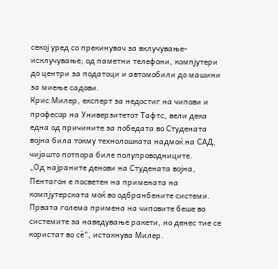секој уред со прекинувач за вклучување-исклучување; од паметни телефони, компјутери до центри за податоци и автомобили до машини за миење садови.
Крис Милер, експерт за недостиг на чипови и професор на Универзитетот Тафтс, вели дека една од причините за победата во Студената војна била токму технолошката надмоќ на САД, чијашто потпора биле полупроводниците.
„Од најраните денови на Студената војна, Пентагон е посветен на примената на компјутерската моќ во одбранбените системи. Првата голема примена на чиповите беше во системите за наведување ракети, но денес тие се користат во сè“, истакнува Милер.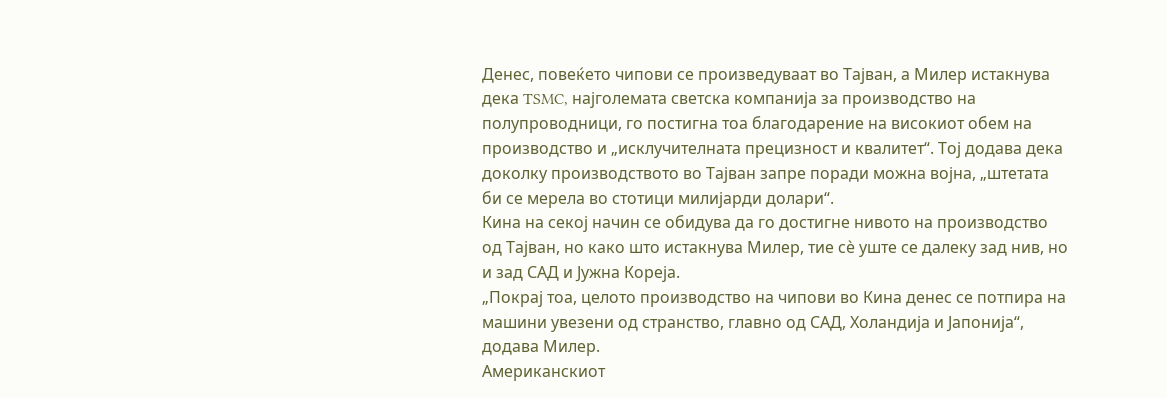Денес, повеќето чипови се произведуваат во Тајван, а Милер истакнува дека TSMC, најголемата светска компанија за производство на полупроводници, го постигна тоа благодарение на високиот обем на производство и „исклучителната прецизност и квалитет“. Тој додава дека доколку производството во Тајван запре поради можна војна, „штетата би се мерела во стотици милијарди долари“.
Кина на секој начин се обидува да го достигне нивото на производство од Тајван, но како што истакнува Милер, тие сè уште се далеку зад нив, но и зад САД и Јужна Кореја.
„Покрај тоа, целото производство на чипови во Кина денес се потпира на машини увезени од странство, главно од САД, Холандија и Јапонија“, додава Милер.
Американскиот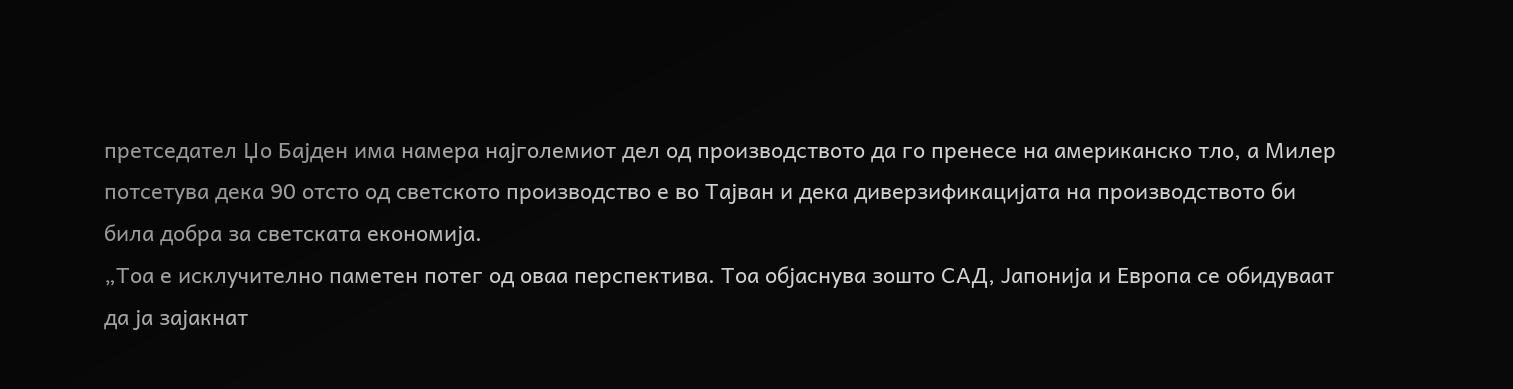претседател Џо Бајден има намера најголемиот дел од производството да го пренесе на американско тло, а Милер потсетува дека 90 отсто од светското производство е во Тајван и дека диверзификацијата на производството би била добра за светската економија.
„Тоа е исклучително паметен потег од оваа перспектива. Тоа објаснува зошто САД, Јапонија и Европа се обидуваат да ја зајакнат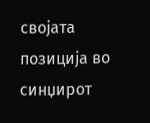својата позиција во синџирот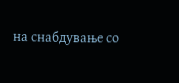на снабдување со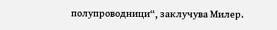полупроводници“, заклучува Милер.